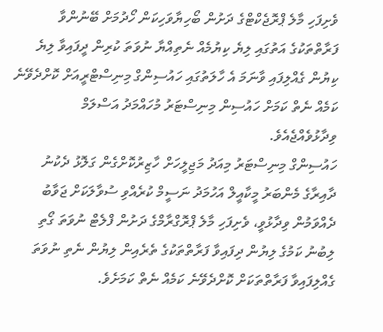ވެށިފަހި މާލެ ޕްރޮޖެކްޓްގެ ދަށުން ބޯހިޔާވަހިކަން ހޯދުމަށް ބޭނުންވާ ފަރާތްތަކުގެ އަތުގައި ލިޔެ ކިޔުމެއް ނެތިއްޔާ ނުވަތަ ކުރިން ދީފައިވާ ލިޔެ ކިޔުން ގެއްލިފައި ވާނަމަ އެ ހާލަތުގައި ހައުސިންގް މިނިސްޓްރީއަށް ކޮށްދެވޭނެ ކަމެއް ނެތް ކަމަށް ހައުސިން މިނިސްޓަރު މުހައްމަދު އަސްލަމް ވިދާޅުވެއްޖެއެވެ.
ހައުސިންގް މިނިސްޓަރު މިއަދު މަޖިލީހަށް ހާޒިރުކޮށްގެން ގަލޮޅު ދެކުނު ދާއިރާގެ މެންބަރު މީކާއީލް އަހުމަދު ނަސީމް ކުރެއްވި ސުވާލަކަށް ޖަވާބު ދެއްވަމުން ވިދާޅުވީ، ވެށިފަހި މާލެ ޕްރޮގްރާމްގެ ދަށުން ފްލެޓް ނުވަތަ ގޯތި ލިބުނު ކަމުގެ ލިޔުން ދިފައިވާ ފަރާތްތަކުގެ ތެރެއިން ލިޔުން ނެތި ނުވަތަ ގެއްލިފައިވާ ފަރާތްތަކަށް ކޮށްދެވޭނެ ކަމެއް ނެތް ކަމަށެވެ.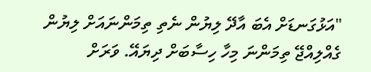"އަޅުގަނޑަށް އެބަ އާދޭ ލިޔުން ނެތި ތިމަންނައަށް ލިޔުން ގެއްލިއްޖޭ ތިމަންނަ މިހާ ހިސާބަށް ދިޔައޭ. ވަރަށް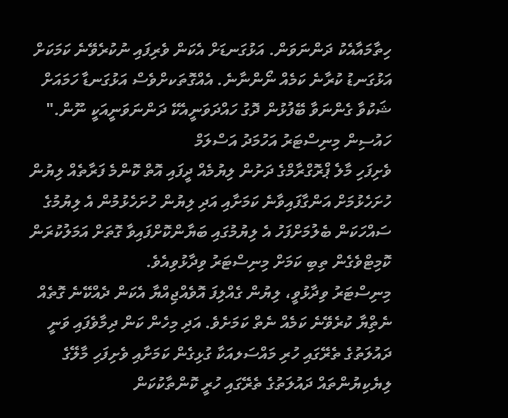ހިތާމައާއެކު ދަންނަވަން. އަޅުގަނޑަށް އެކަން ވެރިފައި ނުކުރެވޭނެ ކަމަކަށް އަޅުގަނޑު ކުރާނެ ކަމެއް ނޯންނާނެ. އެއްގޮތަކށްވެސް އަޅުގަނޑާ ހަމައަށް ޝަކުވާ ގެންނަވާ ބޭފުޅުން ދޮގު ހައްދަވަނީއެކޭ ދަންނަވަނީއަކީ ނޫން."
ހައުސިން މިނިސްޓަރު އަހުމަދު އަސްލަމް
ވެށިފަހި މާލެ ޕްރޮގްރާމްގެ ދަށުން ލިޔުމެއް ދީފައި އޮތް ކޮންމެ ފަރާތެއް ލިޔުން ހުށަހެޅުމަށް އަންގާފައިވާނެ ކަމަށާއި އަދި ލިޔުން ހުށަހެޅުމުން އެ ލިޔުމުގެ ސައްހަކަން ބެލުމަށްފަހު އެ ލިޔުމުގައި ބަޔާންކޮށްފައިވާ ގޮތަށް އަމަލުކުރަން ކޮމިޓްވެގެން ތިބި ކަމަށް މިނިސްޓަރު ވިދާޅުވިއެވެ.
މިނިސްޓަރު ވިދާޅުވީ، ލިޔުން ގެއްލިފަ އޮވެއްޖިއްޔާ އެކަން ދެއްކޭނެ ގޮތެއް ނެތިްޔާ ކުރެވޭނެ ކަމެއް ނެތް ކަމަށެވެ. އަދި މިހެން ކަން ދިމާވެފައި ވަނީ ދައުލަތުގެ ތެރޭގައި ހުރި މައްސަލއަކާ ގުޅިގެން ކަމަށާއި ވެށިފަހި މާލޭގެ ލިޔެކިޔުންތައް ދައުލަތުގެ ތެރޭގައި ހުރީ ކޮންތާކުކަން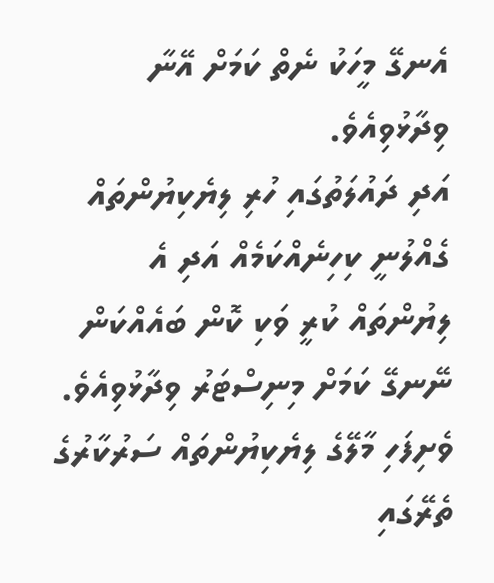އެނގޭ މީހަކު ނެތް ކަމަށް އޭނާ ވިދާޅުވިއެވެ.
އަދި ދައުލަތުގައި ހުރި ލިޔެކިޔުންތައް ގެއްލުނީ ކިހިނެއްކަމެއް އަދި އެ ލިޔުންތައް ކުރީ ވަކި ކޮން ބައެއްކަން ނޭނގޭ ކަމަށް މިނިސްޓަރު ވިދާޅުވިއެވެ. ވެށިފަހި މާލޭގެ ލިޔެކިޔުންތައް ސަރުކާރުގެ ތެރޭގައި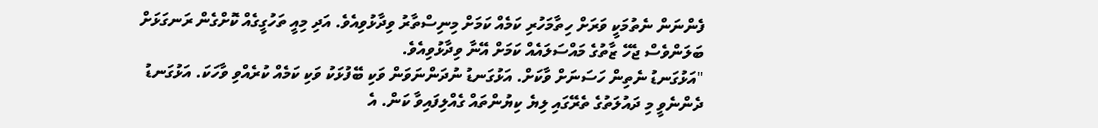ފެންނަން ނެތުމަކީ ވަރަށް ހިތާމަހުރި ކަމެއް ކަމަށް މިނިސްތާރު ވިދާޅުވިއެވެ. އަދި މިއީ ތަހުގީގެއް ކޮށްގެން ރަނގަޅަށް ބަލަންވެސް ޖެހޭ ޒާތުގެ މައްސަލައެއް ކަމަށް އޭނާ ވިދާޅުވިއެވެ.
"އަޅުގަނޑު ނެތިން ހަސަނަށް ވާކަށް. އަޅުގަނޑު ނުދަންނަވަން ވަކި ބޭފުޅަކު ވަކި ކަމެއް ކުރެއްވި ވާހަކަ. އަޅުގަނޑު ދެންނެވީ މި ދައުލަތުގެ ތެރޭގައި ލިޔެ ކިޔުންތައް ގެއްލިފައިވާ ކަން. އެ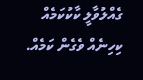ގެއްލުވާލީ ކާކުކަމެއް ކިހިނެއް ވެގެން ކަމެއް.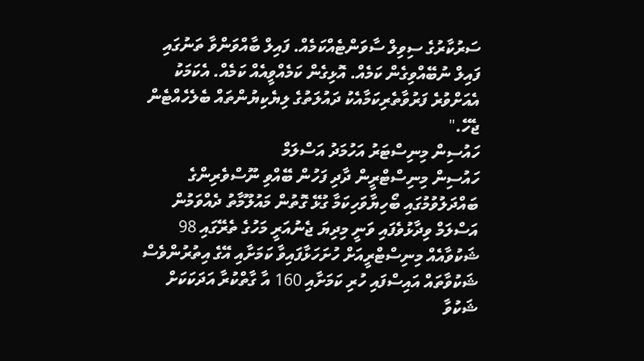ސަރުކާރުގެ ސިވިލް ސާވަންޓެއްކަމެއް. ފައިލް ބާއްވަންވާ ތަނުގައި ފައިލް ނުބޭއްވިގެން ކަމެއް. އޮޅިގެން ކަމެއްވީއެއް ކަމެއް. އެކަމަކު އެއަށްވުރެ ފަރުވާތެރިކަމާއެކު ދައުލަތުގެ ލިޔެކިޔުންތައް ބެލެހެއްޓެން ޖެހޭ."
ހައުސިން މިނިސްޓަރު އަހުމަދު އަސްލަމް
ހައުސިން މިނިސްޓްރީން ދާދި ފަހުން ބޭއްވި ނޫސްވެރިންގެ ބައްދަލުވުމުގައި ބޯހިޔާވަހިކަމާ ގުޅޭ ގޮތުން މައުލޫމާތު ދެއްވަމުން އަސްލަމް ވިދާޅުވެފައި ވަނީ މިދިޔަ ޖެނުއަރީ މަހުގެ ތެރޭގައި 98 ޝަކުވާއެއް މިނިސްޓްރީއަށް ހުށަހަޅާފައިވާ ކަމަށާއި އޭގެ އިތުރުންވެސް ޝަކުވާތައް އައިސްފައި ހުރި ކަމަށާއި 160 އާ ގާތްކުރާ އަދަކަކަށް ޝަކުވާ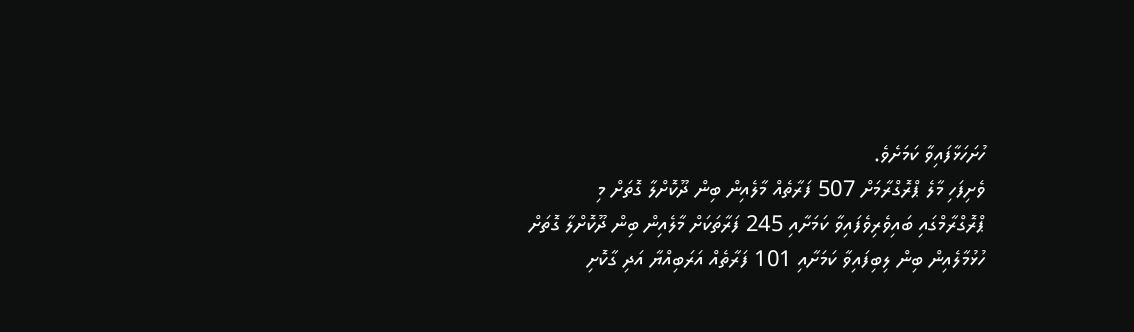ހުށަހަޅާފައިވާ ކަމަށެވެ.
ވެށިފަހި މާލެ ޕްރޮގްރާމަށް 507 ފަރާތެއް މާލެއިން ބިން ދޫކޮށްލާ ގޮތަށް މި ޕްރޮގްރާމްގައި ބައިވެރިވެފައިވާ ކަމަށާއި 245 ފަރާތަކަށް މާލެއިން ބިން ދޫކޮށްލާ ގޮތަށް ހުޅުމާލެއިން ބިން ލިބިފައިވާ ކަމަށާއި 101 ފަރާތެއް އަރަބިއްޔާ އަދި ގާކޮށި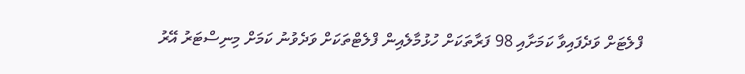ފްލެޓަށް ވަދެފައިވާ ކަމަށާއި 98 ފަރާތަކަށް ހުޅުމާލެއިން ފްލެޓްތަކަށް ވަދެވުނު ކަމަށް މިނިސްޓަރު އޭރު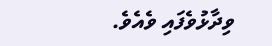ވިދާޅުވެފައި ވެއެވެ.